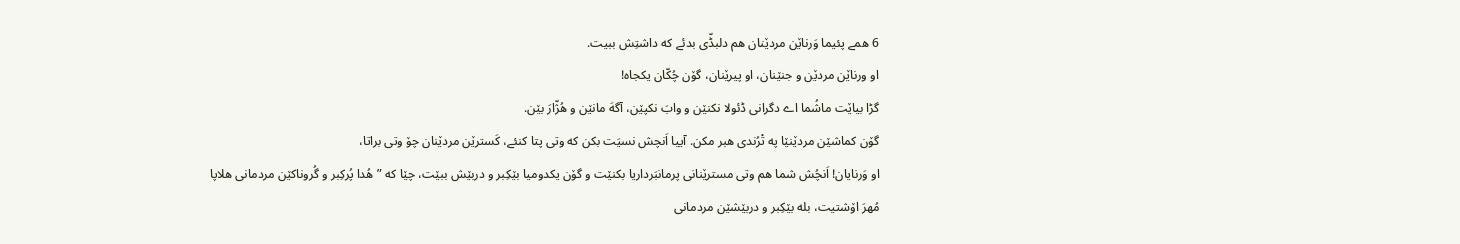6 همے پئیما وَرناێن مردێنان هم دلبڈّی بدئے که داشتِش ببیت.
او ورناێن مردێن و جنێنان، او پیرێنان، گۆن چُکّان یکجاه!
گڑا بیاێت ماشُما اے دگرانی ڈئولا نکنێن و وابَ نکپێن، آگهَ مانێن و هُژّارَ بێن.
گۆن کماشێن مردێنێا په تْرُندی هبر مکن. آییا اَنچش نسیَت بکن که وتی پتا کنئے، کَسترێن مردێنان چۆ وتی براتا،
او وَرنایان! اَنچُش شما هم وتی مسترێنانی پرمانبَرداریا بکنێت و گۆن یکدومیا بێکِبر و دربێش ببێت، چێا که ”هُدا پُرکِبر و گُروناکێن مردمانی هلاپا مُهرَ اۆشتیت، بله بێکِبر و دربێشێن مردمانی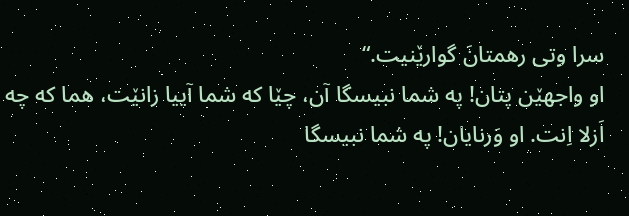سرا وتی رهمتانَ گوارێنیت.“
او واجهێن پتان! په شما نبیسگا آن، چێا که شما آییا زانێت، هما که چه اَزلا اِنت. او وَرنایان! په شما نبیسگا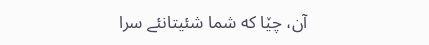آن، چێا که شما شئیتانئے سرا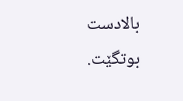بالادست بوتگێت.